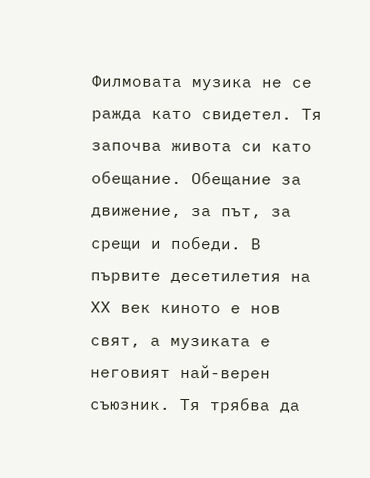Филмовата музика не се ражда като свидетел. Тя започва живота си като обещание. Обещание за движение, за път, за срещи и победи. В първите десетилетия на ХХ век киното е нов свят, а музиката е неговият най-верен съюзник. Тя трябва да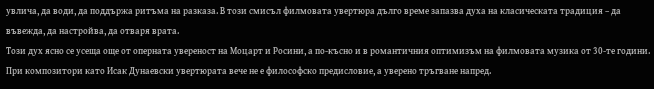увлича, да води, да поддържа ритъма на разказа. В този смисъл филмовата увертюра дълго време запазва духа на класическата традиция – да въвежда, да настройва, да отваря врата.
Този дух ясно се усеща още от оперната увереност на Моцарт и Росини, а по-късно и в романтичния оптимизъм на филмовата музика от 30-те години. При композитори като Исак Дунаевски увертюрата вече не е философско предисловие, а уверено тръгване напред.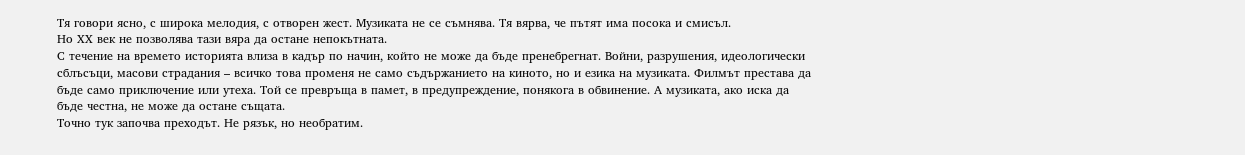Тя говори ясно, с широка мелодия, с отворен жест. Музиката не се съмнява. Тя вярва, че пътят има посока и смисъл.
Но ХХ век не позволява тази вяра да остане непокътната.
С течение на времето историята влиза в кадър по начин, който не може да бъде пренебрегнат. Войни, разрушения, идеологически сблъсъци, масови страдания – всичко това променя не само съдържанието на киното, но и езика на музиката. Филмът престава да бъде само приключение или утеха. Той се превръща в памет, в предупреждение, понякога в обвинение. А музиката, ако иска да бъде честна, не може да остане същата.
Точно тук започва преходът. Не рязък, но необратим.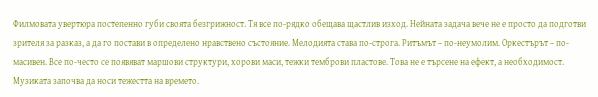Филмовата увертюра постепенно губи своята безгрижност. Тя все по-рядко обещава щастлив изход. Нейната задача вече не е просто да подготви зрителя за разказ, а да го постави в определено нравствено състояние. Мелодията става по-строга. Ритъмът – по-неумолим. Оркестърът – по-масивен. Все по-често се появяват маршови структури, хорови маси, тежки темброви пластове. Това не е търсене на ефект, а необходимост. Музиката започва да носи тежестта на времето.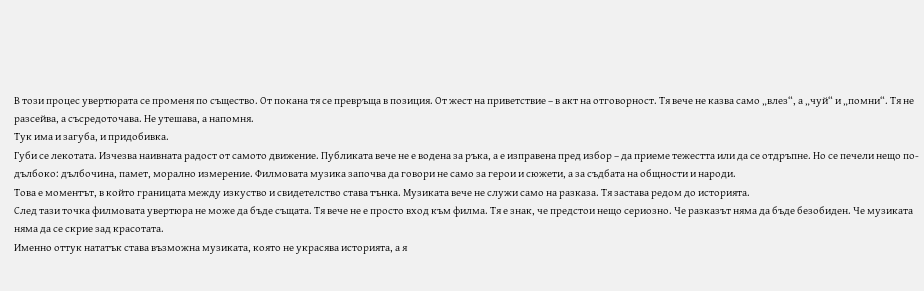В този процес увертюрата се променя по същество. От покана тя се превръща в позиция. От жест на приветствие – в акт на отговорност. Тя вече не казва само „влез“, а „чуй“ и „помни“. Тя не разсейва, а съсредоточава. Не утешава, а напомня.
Тук има и загуба, и придобивка.
Губи се лекотата. Изчезва наивната радост от самото движение. Публиката вече не е водена за ръка, а е изправена пред избор – да приеме тежестта или да се отдръпне. Но се печели нещо по-дълбоко: дълбочина, памет, морално измерение. Филмовата музика започва да говори не само за герои и сюжети, а за съдбата на общности и народи.
Това е моментът, в който границата между изкуство и свидетелство става тънка. Музиката вече не служи само на разказа. Тя застава редом до историята.
След тази точка филмовата увертюра не може да бъде същата. Тя вече не е просто вход към филма. Тя е знак, че предстои нещо сериозно. Че разказът няма да бъде безобиден. Че музиката няма да се скрие зад красотата.
Именно оттук нататък става възможна музиката, която не украсява историята, а я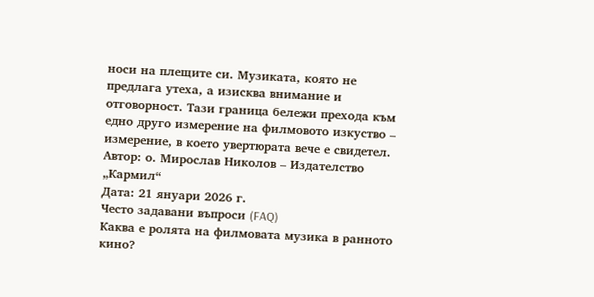носи на плещите си. Музиката, която не предлага утеха, а изисква внимание и отговорност. Тази граница бележи прехода към едно друго измерение на филмовото изкуство – измерение, в което увертюрата вече е свидетел.
Автор: о. Мирослав Николов – Издателство „Кармил“
Дата: 21 януари 2026 г.
Често задавани въпроси (FAQ)
Каква е ролята на филмовата музика в ранното кино?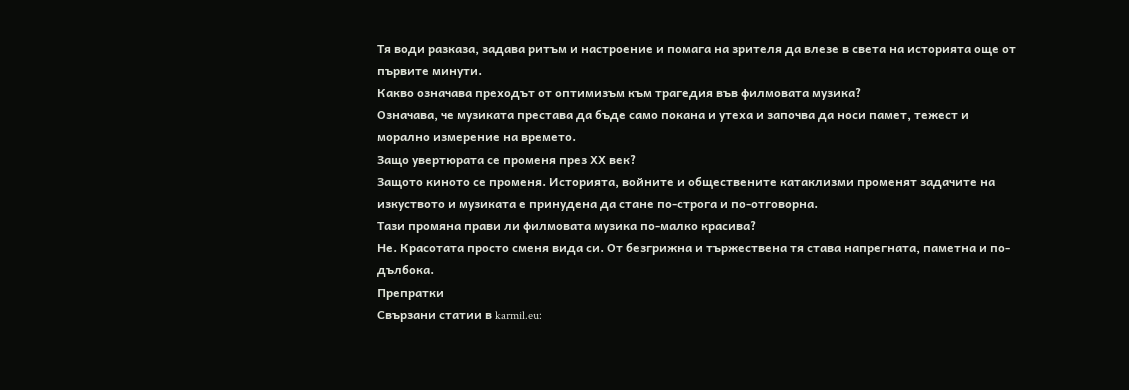Тя води разказа, задава ритъм и настроение и помага на зрителя да влезе в света на историята още от първите минути.
Какво означава преходът от оптимизъм към трагедия във филмовата музика?
Означава, че музиката престава да бъде само покана и утеха и започва да носи памет, тежест и морално измерение на времето.
Защо увертюрата се променя през ХХ век?
Защото киното се променя. Историята, войните и обществените катаклизми променят задачите на изкуството и музиката е принудена да стане по-строга и по-отговорна.
Тази промяна прави ли филмовата музика по-малко красива?
Не. Красотата просто сменя вида си. От безгрижна и тържествена тя става напрегната, паметна и по-дълбока.
Препратки
Свързани статии в karmil.eu: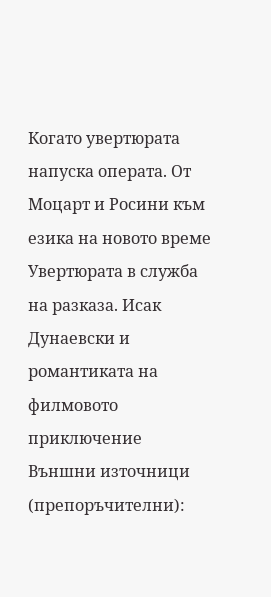Когато увертюрата напуска операта. От Моцарт и Росини към езика на новото време
Увертюрата в служба на разказа. Исак Дунаевски и романтиката на филмовото приключение
Външни източници (препоръчителни):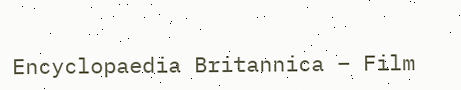Encyclopaedia Britannica – Film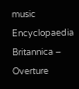music
Encyclopaedia Britannica – Overture